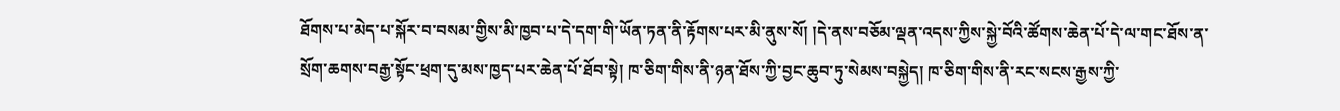ཐོགས་པ་མེད་པ་སྐོར་བ་བསམ་གྱིས་མི་ཁྱབ་པ་དེ་དག་གི་ཡོན་ཏན་ནི་རྟོགས་པར་མི་ནུས་སོ། །དེ་ནས་བཅོམ་ལྡན་འདས་ཀྱིས་སྐྱེ་བོའི་ཚོགས་ཆེན་པོ་དེ་ལ་གང་ཐོས་ན་སྲོག་ཆགས་བརྒྱ་སྟོང་ཕྲག་དུ་མས་ཁྱད་པར་ཆེན་པོ་ཐོབ་སྟེ། ཁ་ཅིག་གིས་ནི་ཉན་ཐོས་ཀྱི་བྱང་ཆུབ་ཏུ་སེམས་བསྐྱེད། ཁ་ཅིག་གིས་ནི་རང་སངས་རྒྱས་ཀྱི་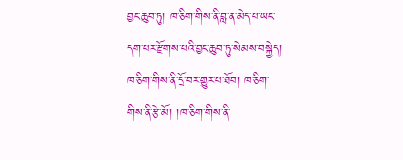བྱང་ཆུབ་ཏུ། ཁ་ཅིག་གིས་ནི་བླ་ན་མེད་པ་ཡང་དག་པར་རྫོགས་པའི་བྱང་ཆུབ་ཏུ་སེམས་བསྐྱེད། ཁ་ཅིག་གིས་ནི་དྲོ་བར་གྱུར་པ་ཐོབ། ཁ་ཅིག་གིས་ནི་རྩེ་མོ། །ཁ་ཅིག་གིས་ནི་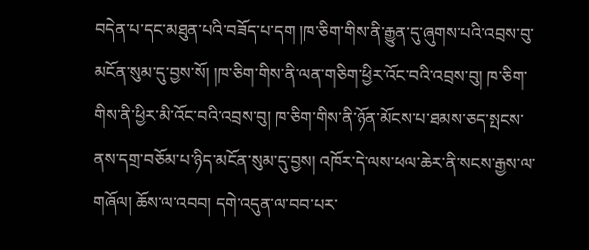བདེན་པ་དང་མཐུན་པའི་བཟོད་པ་དག །ཁ་ཅིག་གིས་ནི་རྒྱུན་དུ་ཞུགས་པའི་འབྲས་བུ་མངོན་སུམ་དུ་བྱས་སོ། །ཁ་ཅིག་གིས་ནི་ལན་གཅིག་ཕྱིར་འོང་བའི་འབྲས་བུ། ཁ་ཅིག་གིས་ནི་ཕྱིར་མི་འོང་བའི་འབྲས་བུ། ཁ་ཅིག་གིས་ནི་ཉོན་མོངས་པ་ཐམས་ཅད་སྤངས་ནས་དགྲ་བཅོམ་པ་ཉིད་མངོན་སུམ་དུ་བྱས། འཁོར་དེ་ལས་ཕལ་ཆེར་ནི་སངས་རྒྱས་ལ་གཞོལ། ཆོས་ལ་འབབ། དགེ་འདུན་ལ་བབ་པར་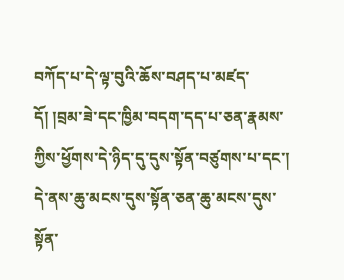བཀོད་པ་དེ་ལྟ་བུའི་ཆོས་བཤད་པ་མཛད་དོ། །བྲམ་ཟེ་དང་ཁྱིམ་བདག་དད་པ་ཅན་རྣམས་ཀྱིས་ཕྱོགས་དེ་ཉིད་དུ་དུས་སྟོན་བཙུགས་པ་དང་། དེ་ནས་ཆུ་མངས་དུས་སྟོན་ཅན་ཆུ་མངས་དུས་སྟོན་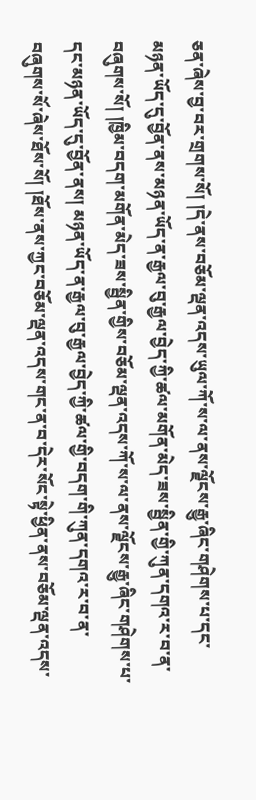ཅན་ཞེས་བྱ་བར་གྲགས་སོ། །དེ་ནས་བཅོམ་ལྡན་འདས་ཡུལ་ཀོ་ས་ལ་ནས་ལྗོངས་རྒྱུ་ཞིང་གཤེགས་པ་དང་མཉན་ཡོད་དུ་བྱོན་ནས་མཉན་ཡོད་ན་རྒྱལ་བུ་རྒྱལ་བྱེད་ཀྱི་ཚལ་མགོན་མེད་ཟས་སྦྱིན་གྱི་ཀུན་དགའ་ར་བ་ན་བཞུགས་སོ། །ཁྱིམ་བདག་མགོན་མེད་ཟས་སྦྱིན་གྱིས་བཅོམ་ལྡན་འདས་ཀོ་ས་ལ་ནས་ལྗོངས་རྒྱུ་ཞིང་གཤེགས་པ་དང་མཉན་ཡོད་དུ་བྱོན་ནས། མཉན་ཡོད་ན་རྒྱལ་བུ་རྒྱལ་བྱེད་ཀྱི་ཚལ་གྱི་བདག་གི་ཀུན་དགའ་ར་བ་ན་བཞུགས་སོ་ཞེས་ཐོས་སོ། །ཐོས་ནས་ཀྱང་བཅོམ་ལྡན་འདས་གང་ན་བ་དེར་སོང་སྟེ་ཕྱིན་ནས་བཅོམ་ལྡན་འདས་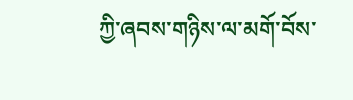ཀྱི་ཞབས་གཉིས་ལ་མགོ་བོས་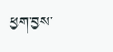ཕྱག་བྱས་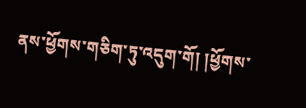ནས་ཕྱོགས་གཅིག་ཏུ་འདུག་གོ། །ཕྱོགས་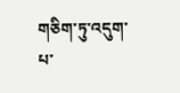གཅིག་ཏུ་འདུག་པ་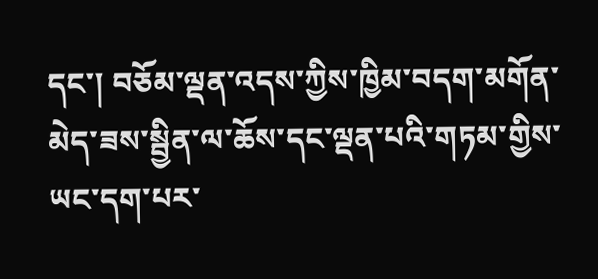དང་། བཅོམ་ལྡན་འདས་ཀྱིས་ཁྱིམ་བདག་མགོན་མེད་ཟས་སྦྱིན་ལ་ཆོས་དང་ལྡན་པའི་གཏམ་གྱིས་ཡང་དག་པར་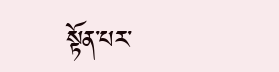སྟོན་པར་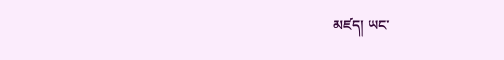མཛད། ཡང་